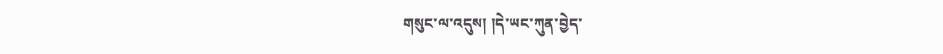གསུང་ལ་འདུས། །དེ་ཡང་ཀུན་བྱེད་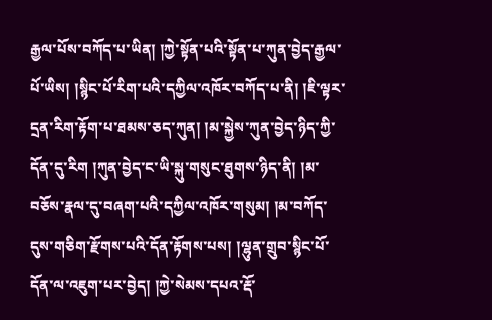རྒྱལ་པོས་བཀོད་པ་ཡིན། །ཀྱེ་སྟོན་པའི་སྟོན་པ་ཀུན་བྱེད་རྒྱལ་པོ་ཡིས། །སྙིང་པོ་རིག་པའི་དཀྱིལ་འཁོར་བཀོད་པ་ནི། །ཇི་ལྟར་དྲན་རིག་རྟོག་པ་ཐམས་ཅད་ཀུན། །མ་སྐྱེས་ཀུན་བྱེད་ཉིད་ཀྱི་དོན་དུ་རིག །ཀུན་བྱེད་ང་ཡི་སྐུ་གསུང་ཐུགས་ཉིད་ནི། །མ་བཅོས་རྣལ་དུ་བཞག་པའི་དཀྱིལ་འཁོར་གསུམ། །མ་བཀོད་དུས་གཅིག་རྫོགས་པའི་དོན་རྟོགས་པས། །ལྷུན་གྲུབ་སྙིང་པོ་དོན་ལ་འཇུག་པར་བྱེད། །ཀྱེ་སེམས་དཔའ་རྡོ་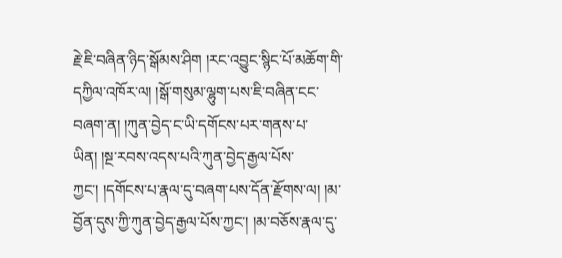རྗེ་ཇི་བཞིན་ཉིད་སྒོམས་ཤིག །རང་འབྱུང་སྙིང་པོ་མཆོག་གི་དཀྱིལ་འཁོར་ལ། །སྒོ་གསུམ་ལྷུག་པས་ཇི་བཞིན་ངང་བཞག་ན། །ཀུན་བྱེད་ང་ཡི་དགོངས་པར་གནས་པ་ཡིན། །སྔ་རབས་འདས་པའི་ཀུན་བྱེད་རྒྱལ་པོས་ཀྱང་། །དགོངས་པ་རྣལ་དུ་བཞག་པས་དོན་རྫོགས་ལ། །མ་བྱོན་དུས་ཀྱི་ཀུན་བྱེད་རྒྱལ་པོས་ཀྱང་། །མ་བཅོས་རྣལ་དུ་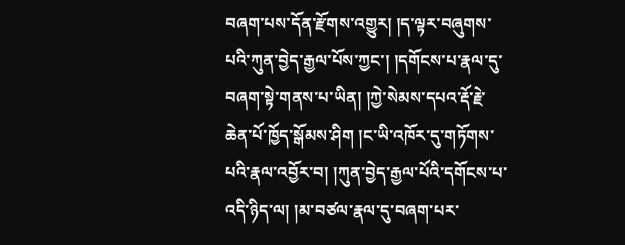བཞག་པས་དོན་རྫོགས་འགྱུར། །ད་ལྟར་བཞུགས་པའི་ཀུན་བྱེད་རྒྱལ་པོས་ཀྱང་། །དགོངས་པ་རྣལ་དུ་བཞག་སྟེ་གནས་པ་ཡིན། །ཀྱེ་སེམས་དཔའ་རྡོ་རྗེ་ཆེན་པོ་ཁྱོད་སྒོམས་ཤིག །ང་ཡི་འཁོར་དུ་གཏོགས་པའི་རྣལ་འབྱོར་བ། །ཀུན་བྱེད་རྒྱལ་པོའི་དགོངས་པ་འདི་ཉིད་ལ། །མ་བཙལ་རྣལ་དུ་བཞག་པར་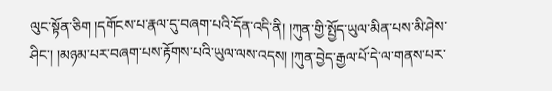ལུང་སྟོན་ཅིག །དགོངས་པ་རྣལ་དུ་བཞག་པའི་དོན་འདི་ནི། །ཀུན་གྱི་སྤྱོད་ཡུལ་མིན་པས་མི་ཤེས་ཤིང་། །མཉམ་པར་བཞག་པས་རྟོགས་པའི་ཡུལ་ལས་འདས། །ཀུན་བྱེད་རྒྱལ་པོ་དེ་ལ་གནས་པར་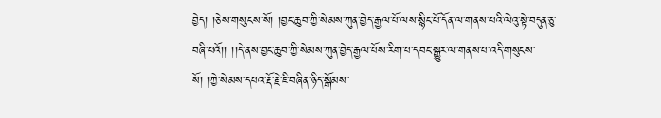བྱེད། །ཅེས་གསུངས་སོ། །བྱང་ཆུབ་ཀྱི་སེམས་ཀུན་བྱེད་རྒྱལ་པོ་ལས་སྙིང་པོ་དོན་ལ་གནས་པའི་ལེའུ་སྟེ་བདུན་ཅུ་བཞི་པའོ།། །།དེ་ནས་བྱང་ཆུབ་ཀྱི་སེམས་ཀུན་བྱེད་རྒྱལ་པོས་རིག་པ་དབང་སྒྱུར་ལ་གནས་པ་འདི་གསུངས་སོ། །ཀྱེ་སེམས་དཔའ་རྡོ་རྗེ་ཇི་བཞིན་ཉིད་སྒོམས་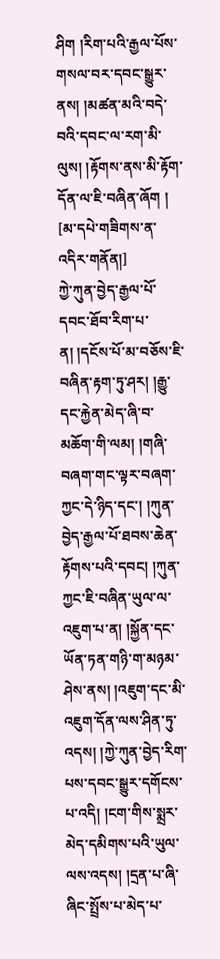ཤིག །རིག་པའི་རྒྱལ་པོས་གསལ་བར་དབང་སྒྱུར་ནས། །མཚན་མའི་བདེ་བའི་དབང་ལ་རག་མི་ལུས། །རྟོགས་ནས་མི་རྟོག་དོན་ལ་ཇི་བཞིན་ཞོག །
[མ་དཔེ་གཟིགས་ན་འདིར་གནོན།]
ཀྱེ་ཀུན་བྱེད་རྒྱལ་པོ་དབང་ཐོབ་རིག་པ་ན། །དངོས་པོ་མ་བཅོས་ཇི་བཞིན་རྟག་ཏུ་ཤར། །རྒྱུ་དང་རྐྱེན་མེད་ཞི་བ་མཆོག་གི་ལམ། །གཞི་བཞག་གང་ལྟར་བཞག་ཀྱང་དེ་ཉིད་དང་། །ཀུན་བྱེད་རྒྱལ་པོ་ཐབས་ཆེན་རྟོགས་པའི་དབང། །ཀུན་ཀྱང་ཇི་བཞིན་ཡུལ་ལ་འཇུག་པ་ན། །སྐྱོན་དང་ཡོན་ཏན་གཉི་ག་མཉམ་ཤེས་ནས། །འཇུག་དང་མི་འཇུག་དོན་ལས་ཤིན་ཏུ་འདས། །ཀྱེ་ཀུན་བྱེད་རིག་པས་དབང་སྒྱུར་དགོངས་པ་འདི། །ངག་གིས་སྨྲར་མེད་དམིགས་པའི་ཡུལ་ལས་འདས། །དྲན་པ་ཞི་ཞིང་སྤྲོས་པ་མེད་པ་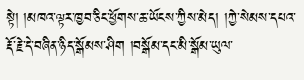སྟེ། །མཁའ་ལྟར་ཁྱབ་ཅིང་ཕྱོགས་ཆ་ཡོངས་ཀྱིས་མེད། །ཀྱེ་སེམས་དཔའ་རྡོ་རྗེ་དེ་བཞིན་ཉིད་སྒོམས་ཤིག །བསྒོམ་དང་མི་སྒོམ་ཡུལ་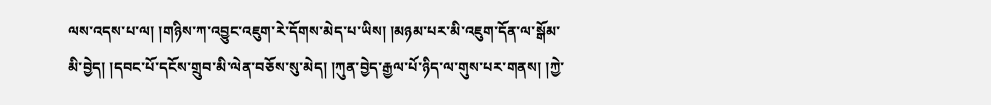ལས་འདས་པ་ལ། །གཉིས་ཀ་འབྱུང་འཇུག་རེ་དོགས་མེད་པ་ཡིས། །མཉམ་པར་མི་འཇུག་དོན་ལ་སྒོམ་མི་བྱེད། །དབང་པོ་དངོས་གྲུབ་མི་ལེན་བཅོས་སུ་མེད། །ཀུན་བྱེད་རྒྱལ་པོ་ཉིད་ལ་གུས་པར་གནས། །ཀྱེ་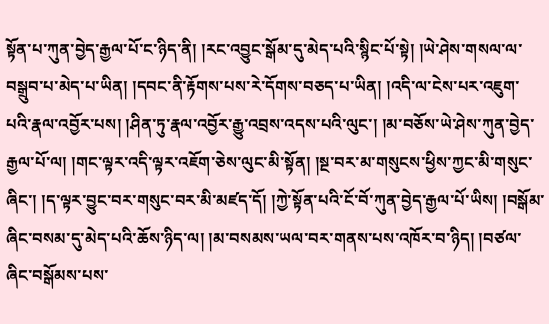སྟོན་པ་ཀུན་བྱེད་རྒྱལ་པོ་ང་ཉིད་ནི། །རང་འབྱུང་སྒོམ་དུ་མེད་པའི་སྙིང་པོ་སྟེ། །ཡེ་ཤེས་གསལ་ལ་བསྒྲུབ་པ་མེད་པ་ཡིན། །དབང་ནི་རྟོགས་པས་རེ་དོགས་བཅད་པ་ཡིན། །འདི་ལ་ངེས་པར་འཇུག་པའི་རྣལ་འབྱོར་པས། །ཤིན་ཏུ་རྣལ་འབྱོར་རྒྱུ་འབྲས་འདས་པའི་ལུང་། །མ་བཅོས་ཡེ་ཤེས་ཀུན་བྱེད་རྒྱལ་པོ་ལ། །གང་ལྟར་འདི་ལྟར་འཇོག་ཅེས་ལུང་མི་སྟོན། །སྔ་བར་མ་གསུངས་ཕྱིས་ཀྱང་མི་གསུང་ཞིང་། །ད་ལྟར་བྱུང་བར་གསུང་བར་མི་མཛད་དོ། །ཀྱེ་སྟོན་པའི་ངོ་བོ་ཀུན་བྱེད་རྒྱལ་པོ་ཡིས། །བསྒོམ་ཞིང་བསམ་དུ་མེད་པའི་ཆོས་ཉིད་ལ། །མ་བསམས་ཡལ་བར་གནས་པས་འཁོར་བ་ཉིད། །བཙལ་ཞིང་བསྒོམས་པས་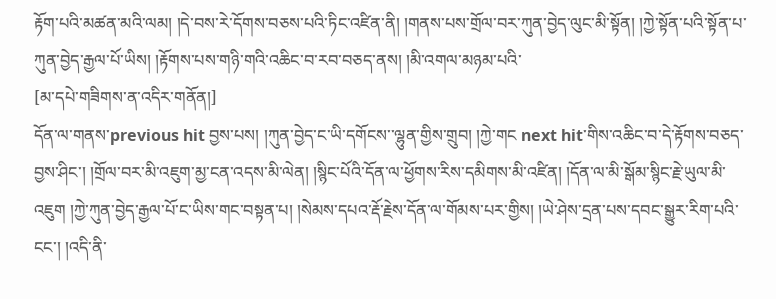རྟོག་པའི་མཚན་མའི་ལམ། །དེ་བས་རེ་དོགས་བཅས་པའི་ཏིང་འཛིན་ནི། །གནས་པས་གྲོལ་བར་ཀུན་བྱེད་ལུང་མི་སྟོན། །ཀྱེ་སྟོན་པའི་སྟོན་པ་ཀུན་བྱེད་རྒྱལ་པོ་ཡིས། །རྟོགས་པས་གཉི་གའི་འཆིང་བ་རབ་བཅད་ནས། །མི་འགལ་མཉམ་པའི་
[མ་དཔེ་གཟིགས་ན་འདིར་གནོན།]
དོན་ལ་གནས་previous hit བྱས་པས། །ཀུན་བྱེད་ང་ཡི་དགོངས་་ལྷུན་གྱིས་གྲུབ། །ཀྱེ་གང next hit་གིས་འཆིང་བ་དེ་རྟོགས་བཅད་བྱས་ཤིང་། །གྲོལ་བར་མི་འཇུག་མྱ་ངན་འདས་མི་ལེན། །སྙིང་པོའི་དོན་ལ་ཕྱོགས་རིས་དམིགས་མི་འཛིན། །དོན་ལ་མི་སྒོམ་སྙིང་རྗེ་ཡུལ་མི་འཇུག །ཀྱེ་ཀུན་བྱེད་རྒྱལ་པོ་ང་ཡིས་གང་བསྟན་པ། །སེམས་དཔའ་རྡོ་རྗེས་དོན་ལ་གོམས་པར་གྱིས། །ཡེ་ཤེས་དྲན་པས་དབང་སྒྱུར་རིག་པའི་ངང་། །འདི་ནི་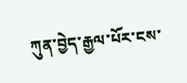ཀུན་བྱེད་རྒྱལ་པོར་ངས་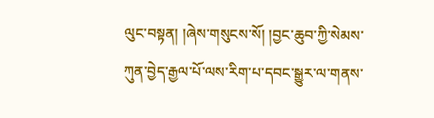ལུང་བསྟན། །ཞེས་གསུངས་སོ། །བྱང་ཆུབ་ཀྱི་སེམས་ཀུན་བྱེད་རྒྱལ་པོ་ལས་རིག་པ་དབང་སྒྱུར་ལ་གནས་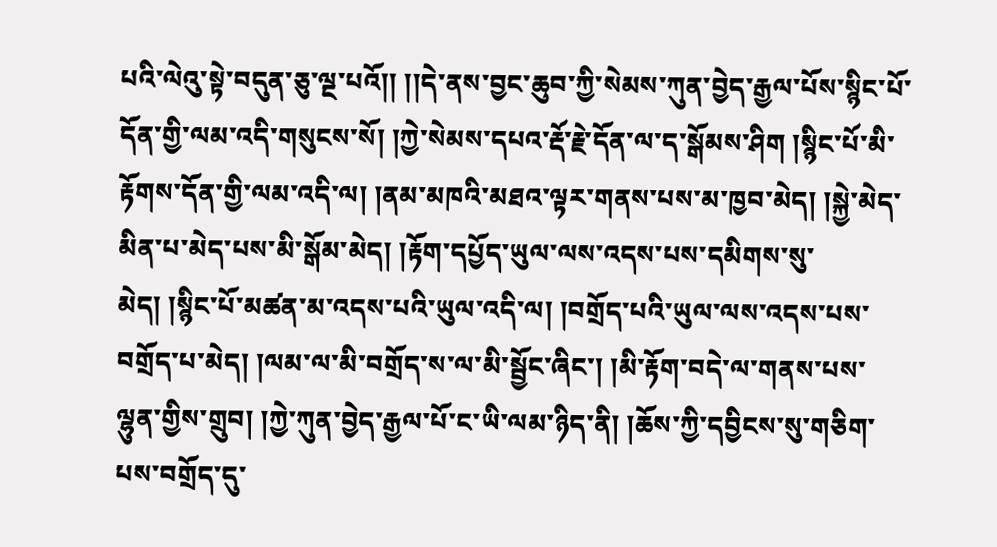པའི་ལེའུ་སྟེ་བདུན་ཅུ་ལྔ་པའོ།། །།དེ་ནས་བྱང་ཆུབ་ཀྱི་སེམས་ཀུན་བྱེད་རྒྱལ་པོས་སྙིང་པོ་དོན་གྱི་ལམ་འདི་གསུངས་སོ། །ཀྱེ་སེམས་དཔའ་རྡོ་རྗེ་དོན་ལ་ད་སྒོམས་ཤིག །སྙིང་པོ་མི་རྟོགས་དོན་གྱི་ལམ་འདི་ལ། །ནམ་མཁའི་མཐའ་ལྟར་གནས་པས་མ་ཁྱབ་མེད། །སྐྱེ་མེད་མིན་པ་མེད་པས་མི་སྒོམ་མེད། །རྟོག་དཔྱོད་ཡུལ་ལས་འདས་པས་དམིགས་སུ་མེད། །སྙིང་པོ་མཚན་མ་འདས་པའི་ཡུལ་འདི་ལ། །བགྲོད་པའི་ཡུལ་ལས་འདས་པས་བགྲོད་པ་མེད། །ལམ་ལ་མི་བགྲོད་ས་ལ་མི་སྦྱོང་ཞིང་། །མི་རྟོག་བདེ་ལ་གནས་པས་ལྷུན་གྱིས་གྲུབ། །ཀྱེ་ཀུན་བྱེད་རྒྱལ་པོ་ང་ཡི་ལམ་ཉིད་ནི། །ཆོས་ཀྱི་དབྱིངས་སུ་གཅིག་པས་བགྲོད་དུ་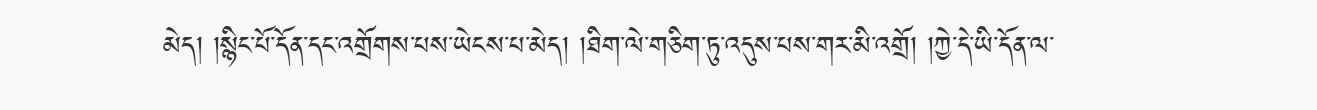མེད། །སྙིང་པོ་དོན་དང་འགྲོགས་པས་ཡེངས་པ་མེད། །ཐིག་ལེ་གཅིག་ཏུ་འདུས་པས་གར་མི་འགྲོ། །ཀྱེ་དེ་ཡི་དོན་ལ་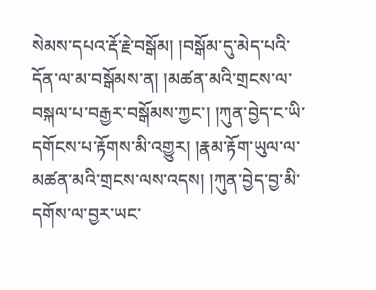སེམས་དཔའ་རྡོ་རྗེ་བསྒོམ། །བསྒོམ་དུ་མེད་པའི་དོན་ལ་མ་བསྒོམས་ན། །མཚན་མའི་གྲངས་ལ་བསྐལ་པ་བརྒྱར་བསྒོམས་ཀྱང་། །ཀུན་བྱེད་ང་ཡི་དགོངས་པ་རྟོགས་མི་འགྱུར། །རྣམ་རྟོག་ཡུལ་ལ་མཚན་མའི་གྲངས་ལས་འདས། །ཀུན་བྱེད་བྱ་མི་དགོས་ལ་བྱར་ཡང་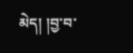མེད། །བྱ་བ་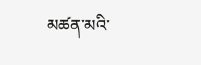མཚན་མའི་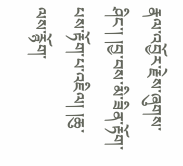རྣལ་འབྱོར་རྗེས་ཞུགས་ཤིང་། །བྱ་བས་མི་ཟིན་རྟོག་པས་རྟོག་པ་འཇིལ། །ཆུ་ལས་རྙོག་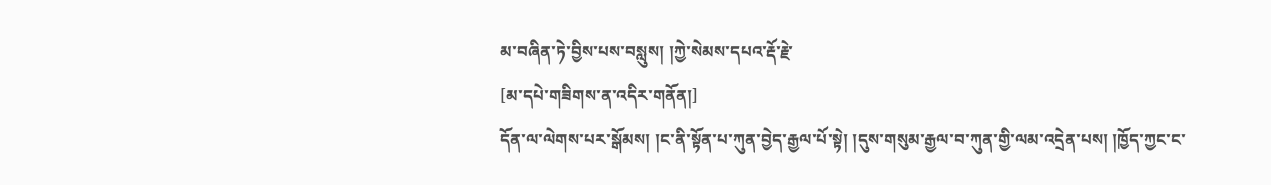མ་བཞིན་ཏེ་བྱིས་པས་བསླུས། །ཀྱེ་སེམས་དཔའ་རྡོ་རྗེ་
[མ་དཔེ་གཟིགས་ན་འདིར་གནོན།]
དོན་ལ་ལེགས་པར་སྒོམས། །ང་ནི་སྟོན་པ་ཀུན་བྱེད་རྒྱལ་པོ་སྟེ། །དུས་གསུམ་རྒྱལ་བ་ཀུན་གྱི་ལམ་འདྲེན་པས། །ཁྱོད་ཀྱང་ང་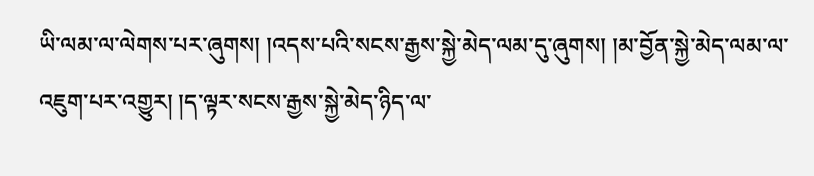ཡི་ལམ་ལ་ལེགས་པར་ཞུགས། །འདས་པའི་སངས་རྒྱས་སྐྱེ་མེད་ལམ་དུ་ཞུགས། །མ་བྱོན་སྐྱེ་མེད་ལམ་ལ་འཇུག་པར་འགྱུར། །ད་ལྟར་སངས་རྒྱས་སྐྱེ་མེད་ཉིད་ལ་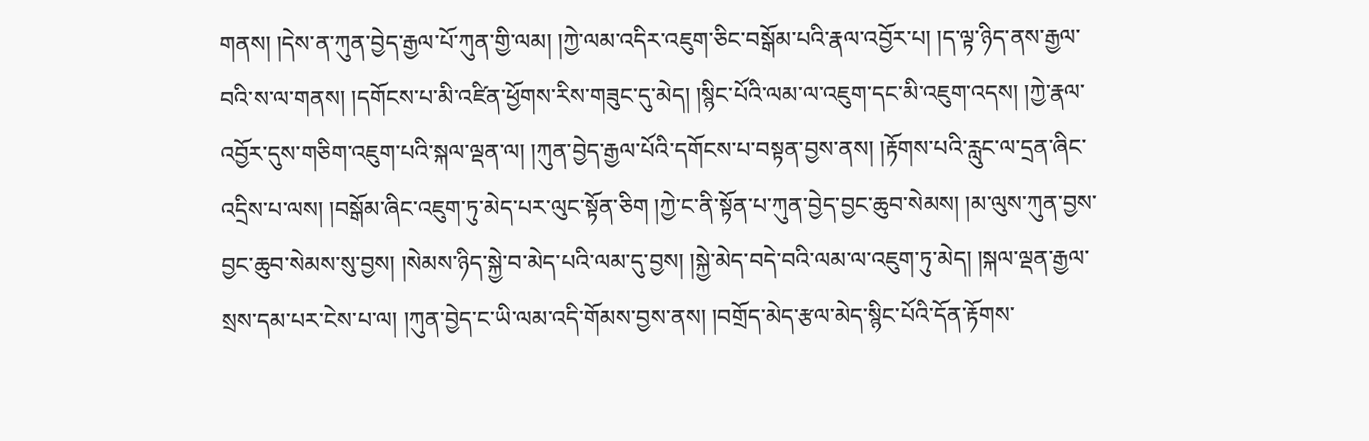གནས། །དེས་ན་ཀུན་བྱེད་རྒྱལ་པོ་ཀུན་གྱི་ལམ། །ཀྱེ་ལམ་འདིར་འཇུག་ཅིང་བསྒོམ་པའི་རྣལ་འབྱོར་པ། །ད་ལྟ་ཉིད་ནས་རྒྱལ་བའི་ས་ལ་གནས། །དགོངས་པ་མི་འཛིན་ཕྱོགས་རིས་གཟུང་དུ་མེད། །སྙིང་པོའི་ལམ་ལ་འཇུག་དང་མི་འཇུག་འདས། །ཀྱེ་རྣལ་འབྱོར་དུས་གཅིག་འཇུག་པའི་སྐལ་ལྡན་ལ། །ཀུན་བྱེད་རྒྱལ་པོའི་དགོངས་པ་བསྟན་བྱས་ནས། །རྟོགས་པའི་རླུང་ལ་དྲན་ཞིང་འདྲིས་པ་ལས། །བསྒོམ་ཞིང་འཇུག་ཏུ་མེད་པར་ལུང་སྟོན་ཅིག །ཀྱེ་ང་ནི་སྟོན་པ་ཀུན་བྱེད་བྱང་ཆུབ་སེམས། །མ་ལུས་ཀུན་བྱས་བྱང་ཆུབ་སེམས་སུ་བྱས། །སེམས་ཉིད་སྐྱེ་བ་མེད་པའི་ལམ་དུ་བྱས། །སྐྱེ་མེད་བདེ་བའི་ལམ་ལ་འཇུག་ཏུ་མེད། །སྐལ་ལྡན་རྒྱལ་སྲས་དམ་པར་ངེས་པ་ལ། །ཀུན་བྱེད་ང་ཡི་ལམ་འདི་གོམས་བྱས་ནས། །བགྲོད་མེད་རྩལ་མེད་སྙིང་པོའི་དོན་རྟོགས་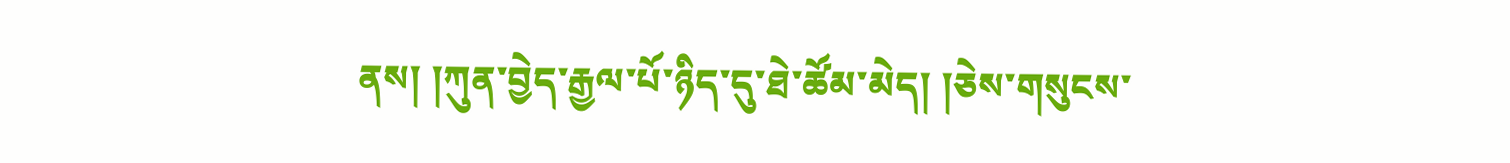ནས། །ཀུན་བྱེད་རྒྱལ་པོ་ཉིད་དུ་ཐེ་ཚོམ་མེད། །ཅེས་གསུངས་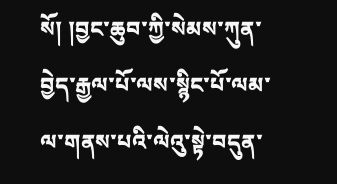སོ། །བྱང་ཆུབ་ཀྱི་སེམས་ཀུན་བྱེད་རྒྱལ་པོ་ལས་སྙིང་པོ་ལམ་ལ་གནས་པའི་ལེའུ་སྟེ་བདུན་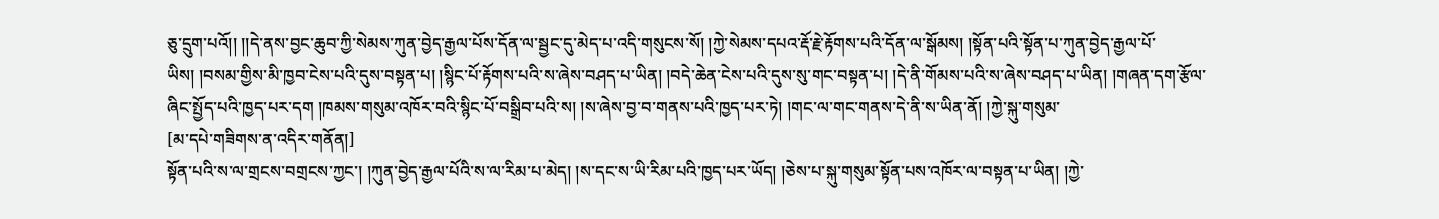ཅུ་དྲུག་པའོ།། །།དེ་ནས་བྱང་ཆུབ་ཀྱི་སེམས་ཀུན་བྱེད་རྒྱལ་པོས་དོན་ལ་སྦྱང་དུ་མེད་པ་འདི་གསུངས་སོ། །ཀྱེ་སེམས་དཔའ་རྡོ་རྗེ་རྟོགས་པའི་དོན་ལ་སྒོམས། །སྟོན་པའི་སྟོན་པ་ཀུན་བྱེད་རྒྱལ་པོ་ཡིས། །བསམ་གྱིས་མི་ཁྱབ་ངེས་པའི་དུས་བསྟན་པ། །སྙིང་པོ་རྟོགས་པའི་ས་ཞེས་བཤད་པ་ཡིན། །བདེ་ཆེན་ངེས་པའི་དུས་སུ་གང་བསྟན་པ། །དེ་ནི་གོམས་པའི་ས་ཞེས་བཤད་པ་ཡིན། །གཞན་དག་རྩོལ་ཞིང་སྤྱོད་པའི་ཁྱད་པར་དག །ཁམས་གསུམ་འཁོར་བའི་སྙིང་པོ་བསྒྲིབ་པའི་ས། །ས་ཞེས་བྱ་བ་གནས་པའི་ཁྱད་པར་ཏེ། །གང་ལ་གང་གནས་དེ་ནི་ས་ཡིན་ནོ། །ཀྱེ་སྐུ་གསུམ་
[མ་དཔེ་གཟིགས་ན་འདིར་གནོན།]
སྟོན་པའི་ས་ལ་གྲངས་བགྲངས་ཀྱང་། །ཀུན་བྱེད་རྒྱལ་པོའི་ས་ལ་རིམ་པ་མེད། །ས་དང་ས་ཡི་རིམ་པའི་ཁྱད་པར་ཡོད། །ཅེས་པ་སྐུ་གསུམ་སྟོན་པས་འཁོར་ལ་བསྟན་པ་ཡིན། །ཀྱེ་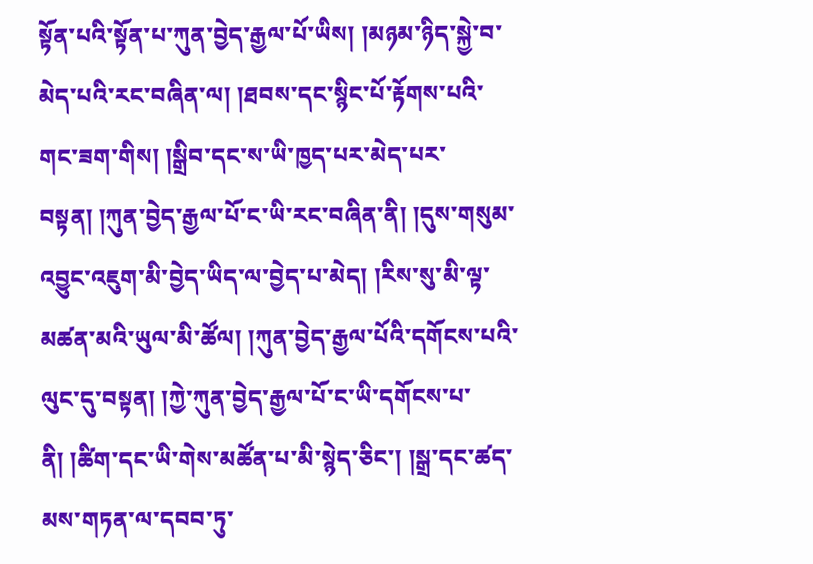སྟོན་པའི་སྟོན་པ་ཀུན་བྱེད་རྒྱལ་པོ་ཡིས། །མཉམ་ཉིད་སྐྱེ་བ་མེད་པའི་རང་བཞིན་ལ། །ཐབས་དང་སྙིང་པོ་རྟོགས་པའི་གང་ཟག་གིས། །སྒྲིབ་དང་ས་ཡི་ཁྱད་པར་མེད་པར་བསྟན། །ཀུན་བྱེད་རྒྱལ་པོ་ང་ཡི་རང་བཞིན་ནི། །དུས་གསུམ་འབྱུང་འཇུག་མི་བྱེད་ཡིད་ལ་བྱེད་པ་མེད། །རིས་སུ་མི་ལྟ་མཚན་མའི་ཡུལ་མི་ཚོལ། །ཀུན་བྱེད་རྒྱལ་པོའི་དགོངས་པའི་ལུང་དུ་བསྟན། །ཀྱེ་ཀུན་བྱེད་རྒྱལ་པོ་ང་ཡི་དགོངས་པ་ནི། །ཚིག་དང་ཡི་གེས་མཚོན་པ་མི་སྙེད་ཅིང་། །སྒྲ་དང་ཚད་མས་གཏན་ལ་དབབ་ཏུ་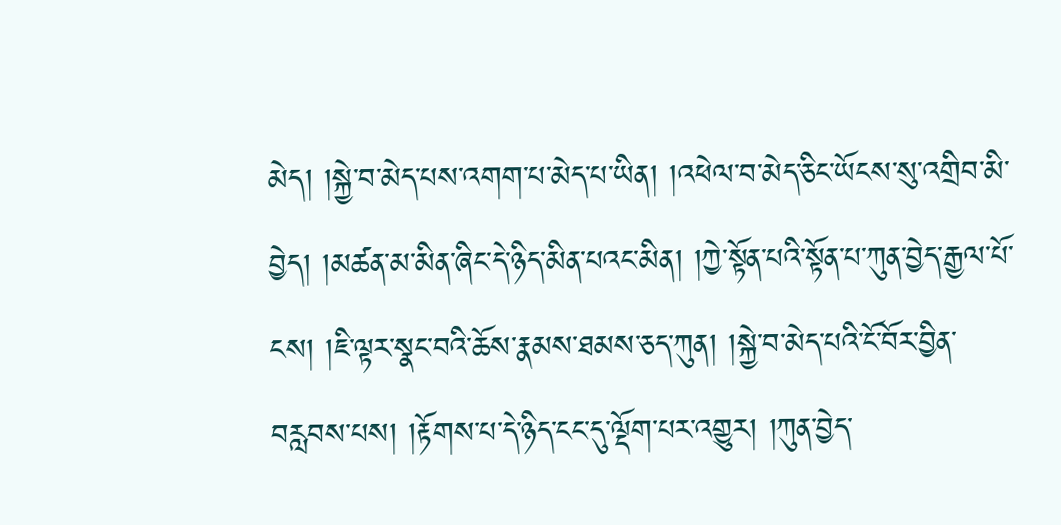མེད། །སྐྱེ་བ་མེད་པས་འགག་པ་མེད་པ་ཡིན། །འཕེལ་བ་མེད་ཅིང་ཡོངས་སུ་འགྲིབ་མི་བྱེད། །མཚན་མ་མིན་ཞིང་དེ་ཉིད་མིན་པའང་མིན། །ཀྱེ་སྟོན་པའི་སྟོན་པ་ཀུན་བྱེད་རྒྱལ་པོ་ངས། །ཇི་ལྟར་སྣང་བའི་ཆོས་རྣམས་ཐམས་ཅད་ཀུན། །སྐྱེ་བ་མེད་པའི་ངོ་བོར་བྱིན་བརླབས་པས། །རྟོགས་པ་དེ་ཉིད་ངང་དུ་ལྡོག་པར་འགྱུར། །ཀུན་བྱེད་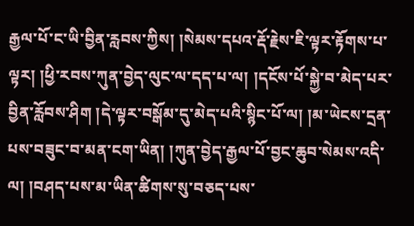རྒྱལ་པོ་ང་ཡི་བྱིན་རླབས་ཀྱིས། །སེམས་དཔའ་རྡོ་རྗེས་ཇི་ལྟར་རྟོགས་པ་ལྟར། །ཕྱི་རབས་ཀུན་བྱེད་ལུང་ལ་དད་པ་ལ། །དངོས་པོ་སྐྱེ་བ་མེད་པར་བྱིན་རློབས་ཤིག །དེ་ལྟར་བསྒོམ་དུ་མེད་པའི་སྙིང་པོ་ལ། །མ་ཡེངས་དྲན་པས་བཟུང་བ་མན་ངག་ཡིན། །ཀུན་བྱེད་རྒྱལ་པོ་བྱང་ཆུབ་སེམས་འདི་ལ། །བཤད་པས་མ་ཡིན་ཚིགས་སུ་བཅད་པས་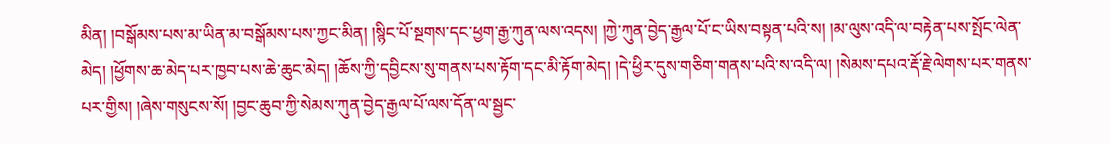མིན། །བསྒོམས་པས་མ་ཡིན་མ་བསྒོམས་པས་ཀྱང་མིན། །སྙིང་པོ་སྔགས་དང་ཕྱག་རྒྱ་ཀུན་ལས་འདས། །ཀྱེ་ཀུན་བྱེད་རྒྱལ་པོ་ང་ཡིས་བསྟན་པའི་ས། །མ་ལུས་འདི་ལ་བརྟེན་པས་སྤོང་ལེན་མེད། །ཕྱོགས་ཆ་མེད་པར་ཁྱབ་པས་ཆེ་ཆུང་མེད། །ཆོས་ཀྱི་དབྱིངས་སུ་གནས་པས་རྟོག་དང་མི་རྟོག་མེད། །དེ་ཕྱིར་དུས་གཅིག་གནས་པའི་ས་འདི་ལ། །སེམས་དཔའ་རྡོ་རྗེ་ལེགས་པར་གནས་པར་གྱིས། །ཞེས་གསུངས་སོ། །བྱང་ཆུབ་ཀྱི་སེམས་ཀུན་བྱེད་རྒྱལ་པོ་ལས་དོན་ལ་སྦྱང་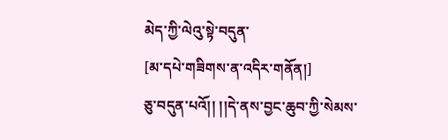མེད་ཀྱི་ལེའུ་སྟེ་བདུན་
[མ་དཔེ་གཟིགས་ན་འདིར་གནོན།]
ཅུ་བདུན་པའོ།། །།དེ་ནས་བྱང་ཆུབ་ཀྱི་སེམས་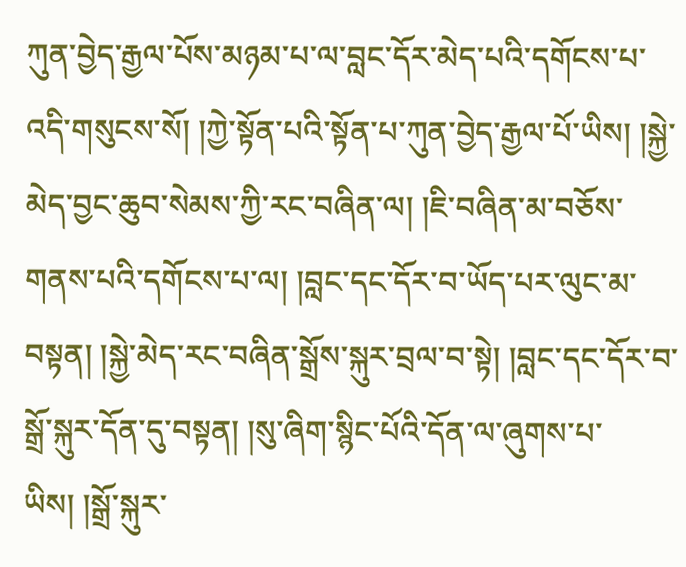ཀུན་བྱེད་རྒྱལ་པོས་མཉམ་པ་ལ་བླང་དོར་མེད་པའི་དགོངས་པ་འདི་གསུངས་སོ། །ཀྱེ་སྟོན་པའི་སྟོན་པ་ཀུན་བྱེད་རྒྱལ་པོ་ཡིས། །སྐྱེ་མེད་བྱང་ཆུབ་སེམས་ཀྱི་རང་བཞིན་ལ། །ཇི་བཞིན་མ་བཅོས་གནས་པའི་དགོངས་པ་ལ། །བླང་དང་དོར་བ་ཡོད་པར་ལུང་མ་བསྟན། །སྐྱེ་མེད་རང་བཞིན་སྒྲོས་སྐུར་བྲལ་བ་སྟེ། །བླང་དང་དོར་བ་སྒྲོ་སྐུར་དོན་དུ་བསྟན། །སུ་ཞིག་སྙིང་པོའི་དོན་ལ་ཞུགས་པ་ཡིས། །སྒྲོ་སྐུར་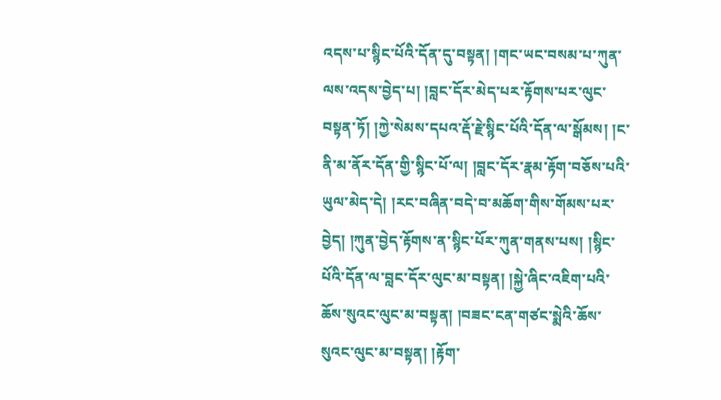འདས་པ་སྙིང་པོའི་དོན་དུ་བསྟན། །གང་ཡང་བསམ་པ་ཀུན་ལས་འདས་བྱེད་པ། །བླང་དོར་མེད་པར་རྟོགས་པར་ལུང་བསྟན་ཏོ། །ཀྱེ་སེམས་དཔའ་རྡོ་རྗེ་སྙིང་པོའི་དོན་ལ་སྒོམས། །ང་ནི་མ་ནོར་དོན་གྱི་སྙིང་པོ་ལ། །བླང་དོར་རྣམ་རྟོག་བཅོས་པའི་ཡུལ་མེད་དེ། །རང་བཞིན་བདེ་བ་མཆོག་གིས་གོམས་པར་བྱེད། །ཀུན་བྱེད་རྟོགས་ན་སྙིང་པོར་ཀུན་གནས་པས། །སྙིང་པོའི་དོན་ལ་བླང་དོར་ལུང་མ་བསྟན། །སྐྱེ་ཞིང་འཇིག་པའི་ཆོས་སུའང་ལུང་མ་བསྟན། །བཟང་ངན་གཙང་སྨེའི་ཆོས་སུའང་ལུང་མ་བསྟན། །རྟོག་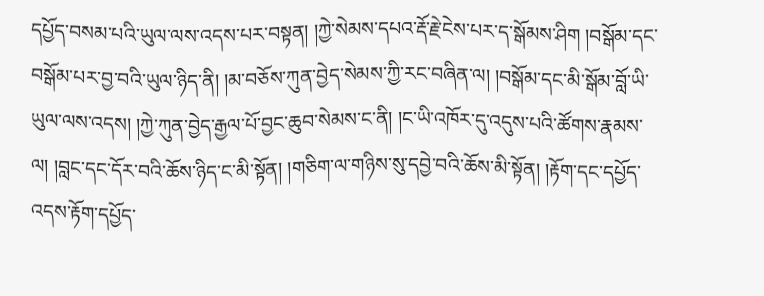དཔྱོད་བསམ་པའི་ཡུལ་ལས་འདས་པར་བསྟན། །ཀྱེ་སེམས་དཔའ་རྡོ་རྗེ་ངེས་པར་ད་སྒོམས་ཤིག །བསྒོམ་དང་བསྒོམ་པར་བྱ་བའི་ཡུལ་ཉིད་ནི། །མ་བཅོས་ཀུན་བྱེད་སེམས་ཀྱི་རང་བཞིན་ལ། །བསྒོམ་དང་མི་སྒོམ་བློ་ཡི་ཡུལ་ལས་འདས། །ཀྱེ་ཀུན་བྱེད་རྒྱལ་པོ་བྱང་ཆུབ་སེམས་ང་ནི། །ང་ཡི་འཁོར་དུ་འདུས་པའི་ཚོགས་རྣམས་ལ། །བླང་དང་དོར་བའི་ཆོས་ཉིད་ང་མི་སྟོན། །གཅིག་ལ་གཉིས་སུ་དབྱེ་བའི་ཆོས་མི་སྟོན། །རྟོག་དང་དཔྱོད་འདས་རྟོག་དཔྱོད་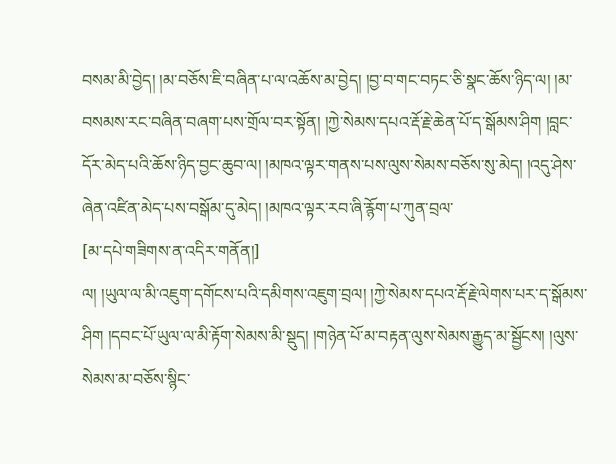བསམ་མི་བྱེད། །མ་བཅོས་ཇི་བཞིན་པ་ལ་འཆོས་མ་བྱེད། །བྱ་བ་གང་བཏང་ཅི་སྣང་ཆོས་ཉིད་ལ། །མ་བསམས་རང་བཞིན་བཞག་པས་གྲོལ་བར་སྟོན། །ཀྱེ་སེམས་དཔའ་རྡོ་རྗེ་ཆེན་པོ་ད་སྒོམས་ཤིག །བླང་དོར་མེད་པའི་ཆོས་ཉིད་བྱང་ཆུབ་ལ། །མཁའ་ལྟར་གནས་པས་ལུས་སེམས་བཅོས་སུ་མེད། །འདུ་ཤེས་ཞེན་འཛིན་མེད་པས་བསྒོམ་དུ་མེད། །མཁའ་ལྟར་རབ་ཞི་རྙོག་པ་ཀུན་བྲལ་
[མ་དཔེ་གཟིགས་ན་འདིར་གནོན།]
ལ། །ཡུལ་ལ་མི་འཇུག་དགོངས་པའི་དམིགས་འཇུག་བྲལ། །ཀྱེ་སེམས་དཔའ་རྡོ་རྗེ་ལེགས་པར་ད་སྒོམས་ཤིག །དབང་པོ་ཡུལ་ལ་མི་རྟོག་སེམས་མི་སྡུད། །གཉེན་པོ་མ་བརྟན་ལུས་སེམས་རྒྱུད་མ་སྦྱོངས། །ལུས་སེམས་མ་བཅོས་སྙིང་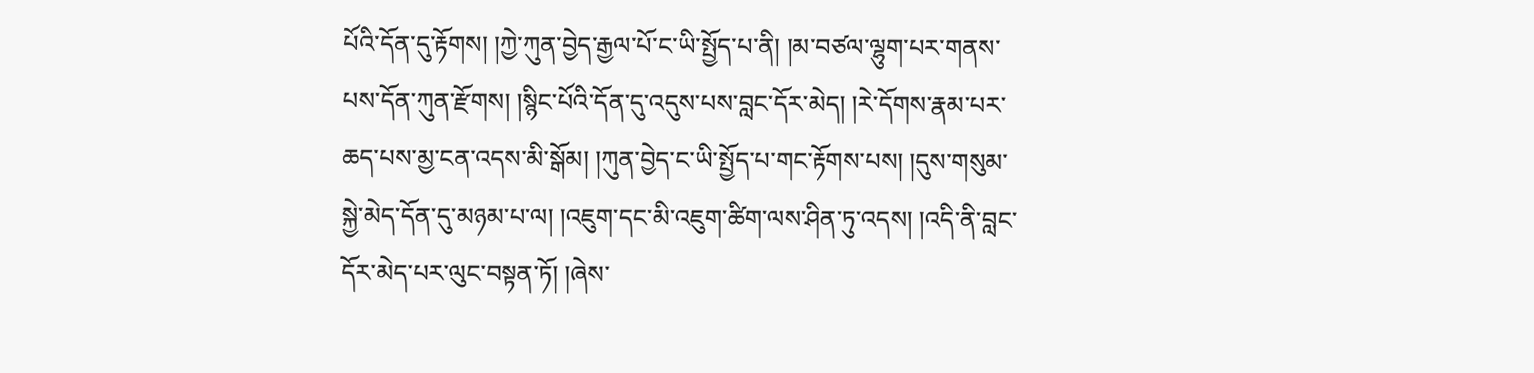པོའི་དོན་དུ་རྟོགས། །ཀྱེ་ཀུན་བྱེད་རྒྱལ་པོ་ང་ཡི་སྤྱོད་པ་ནི། །མ་བཙལ་ལྷུག་པར་གནས་པས་དོན་ཀུན་རྫོགས། །སྙིང་པོའི་དོན་དུ་འདུས་པས་བླང་དོར་མེད། །རེ་དོགས་རྣམ་པར་ཆད་པས་མྱ་ངན་འདས་མི་སྒོམ། །ཀུན་བྱེད་ང་ཡི་སྤྱོད་པ་གང་རྟོགས་པས། །དུས་གསུམ་སྐྱེ་མེད་དོན་དུ་མཉམ་པ་ལ། །འཇུག་དང་མི་འཇུག་ཚིག་ལས་ཤིན་ཏུ་འདས། །འདི་ནི་བླང་དོར་མེད་པར་ལུང་བསྟན་ཏོ། །ཞེས་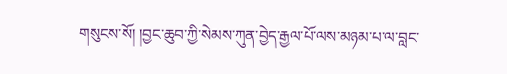གསུངས་སོ། །བྱང་ཆུབ་ཀྱི་སེམས་ཀུན་བྱེད་རྒྱལ་པོ་ལས་མཉམ་པ་ལ་བླང་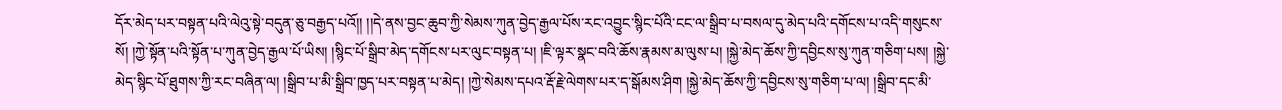དོར་མེད་པར་བསྟན་པའི་ལེའུ་སྟེ་བདུན་ཅུ་བརྒྱད་པའོ།། །།དེ་ནས་བྱང་ཆུབ་ཀྱི་སེམས་ཀུན་བྱེད་རྒྱལ་པོས་རང་འབྱུང་སྙིང་པོའི་ངང་ལ་སྒྲིབ་པ་བསལ་དུ་མེད་པའི་དགོངས་པ་འདི་གསུངས་སོ། །ཀྱེ་སྟོན་པའི་སྟོན་པ་ཀུན་བྱེད་རྒྱལ་པོ་ཡིས། །སྙིང་པོ་སྒྲིབ་མེད་དགོངས་པར་ལུང་བསྟན་པ། །ཇི་ལྟར་སྣང་བའི་ཆོས་རྣམས་མ་ལུས་པ། །སྐྱེ་མེད་ཆོས་ཀྱི་དབྱིངས་སུ་ཀུན་གཅིག་པས། །སྐྱེ་མེད་སྙིང་པོ་ཐུགས་ཀྱི་རང་བཞིན་ལ། །སྒྲིབ་པ་མི་སྒྲིབ་ཁྱད་པར་བསྟན་པ་མེད། །ཀྱེ་སེམས་དཔའ་རྡོ་རྗེ་ལེགས་པར་ད་སྒོམས་ཤིག །སྐྱེ་མེད་ཆོས་ཀྱི་དབྱིངས་སུ་གཅིག་པ་ལ། །སྒྲིབ་དང་མི་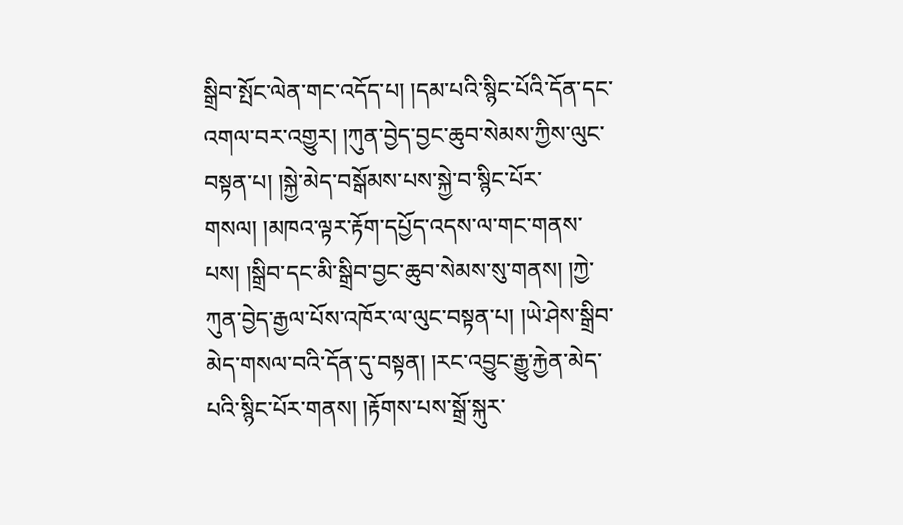སྒྲིབ་སྤོང་ལེན་གང་འདོད་པ། །དམ་པའི་སྙིང་པོའི་དོན་དང་འགལ་བར་འགྱུར། །ཀུན་བྱེད་བྱང་ཆུབ་སེམས་ཀྱིས་ལུང་བསྟན་པ། །སྐྱེ་མེད་བསྒོམས་པས་སྐྱེ་བ་སྙིང་པོར་གསལ། །མཁའ་ལྟར་རྟོག་དཔྱོད་འདས་ལ་གང་གནས་པས། །སྒྲིབ་དང་མི་སྒྲིབ་བྱང་ཆུབ་སེམས་སུ་གནས། །ཀྱེ་ཀུན་བྱེད་རྒྱལ་པོས་འཁོར་ལ་ལུང་བསྟན་པ། །ཡེ་ཤེས་སྒྲིབ་མེད་གསལ་བའི་དོན་དུ་བསྟན། །རང་འབྱུང་རྒྱུ་རྐྱེན་མེད་པའི་སྙིང་པོར་གནས། །རྟོགས་པས་སྒྲོ་སྐུར་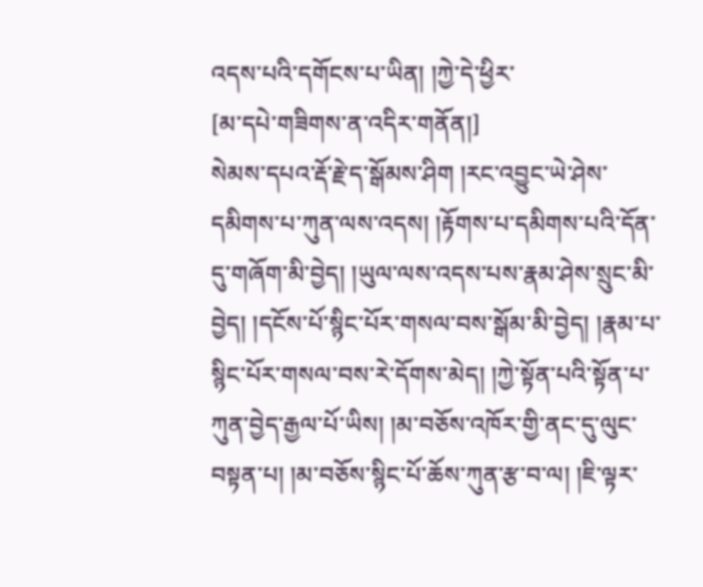འདས་པའི་དགོངས་པ་ཡིན། །ཀྱེ་དེ་ཕྱིར་
[མ་དཔེ་གཟིགས་ན་འདིར་གནོན།]
སེམས་དཔའ་རྡོ་རྗེ་ད་སྒོམས་ཤིག །རང་འབྱུང་ཡེ་ཤེས་དམིགས་པ་ཀུན་ལས་འདས། །རྟོགས་པ་དམིགས་པའི་དོན་དུ་གཞོག་མི་བྱེད། །ཡུལ་ལས་འདས་པས་རྣམ་ཤེས་སྲུང་མི་བྱེད། །དངོས་པོ་སྙིང་པོར་གསལ་བས་སྒོམ་མི་བྱེད། །རྣམ་པ་སྙིང་པོར་གསལ་བས་རེ་དོགས་མེད། །ཀྱེ་སྟོན་པའི་སྟོན་པ་ཀུན་བྱེད་རྒྱལ་པོ་ཡིས། །མ་བཅོས་འཁོར་གྱི་ནང་དུ་ལུང་བསྟན་པ། །མ་བཅོས་སྙིང་པོ་ཆོས་ཀུན་རྩ་བ་ལ། །ཇི་ལྟར་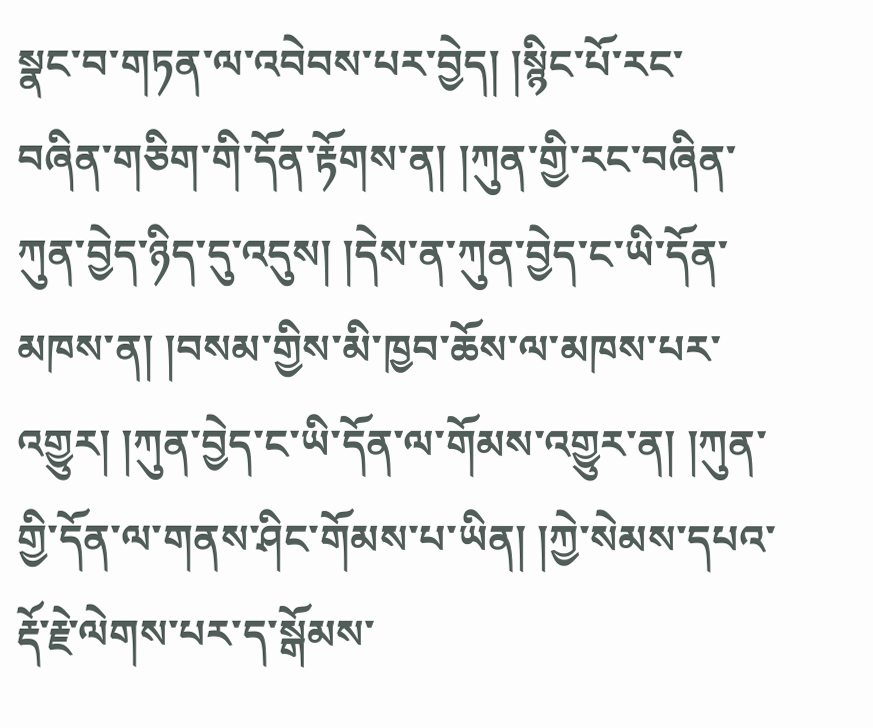སྣང་བ་གཏན་ལ་འབེབས་པར་བྱེད། །སྙིང་པོ་རང་བཞིན་གཅིག་གི་དོན་རྟོགས་ན། །ཀུན་གྱི་རང་བཞིན་ཀུན་བྱེད་ཉིད་དུ་འདུས། །དེས་ན་ཀུན་བྱེད་ང་ཡི་དོན་མཁས་ན། །བསམ་གྱིས་མི་ཁྱབ་ཆོས་ལ་མཁས་པར་འགྱུར། །ཀུན་བྱེད་ང་ཡི་དོན་ལ་གོམས་འགྱུར་ན། །ཀུན་གྱི་དོན་ལ་གནས་ཤིང་གོམས་པ་ཡིན། །ཀྱེ་སེམས་དཔའ་རྡོ་རྗེ་ལེགས་པར་ད་སྒོམས་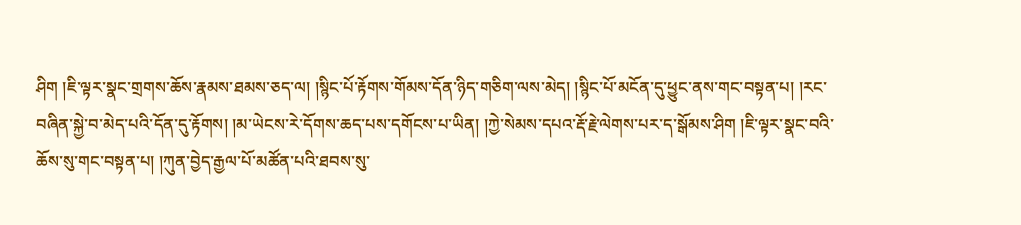ཤིག །ཇི་ལྟར་སྣང་གྲགས་ཆོས་རྣམས་ཐམས་ཅད་ལ། །སྙིང་པོ་རྟོགས་གོམས་དོན་ཉིད་གཅིག་ལས་མེད། །སྙིང་པོ་མངོན་དུ་ཕྱུང་ནས་གང་བསྟན་པ། །རང་བཞིན་སྐྱེ་བ་མེད་པའི་དོན་དུ་རྟོགས། །མ་ཡེངས་རེ་དོགས་ཆད་པས་དགོངས་པ་ཡིན། །ཀྱེ་སེམས་དཔའ་རྡོ་རྗེ་ལེགས་པར་ད་སྒོམས་ཤིག །ཇི་ལྟར་སྣང་བའི་ཆོས་སུ་གང་བསྟན་པ། །ཀུན་བྱེད་རྒྱལ་པོ་མཚོན་པའི་ཐབས་སུ་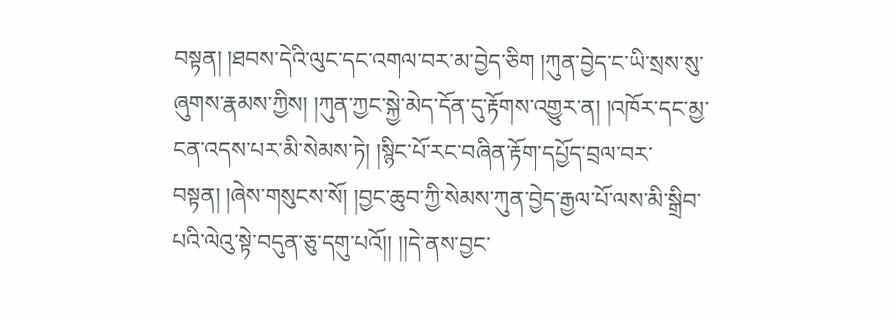བསྟན། །ཐབས་དེའི་ལུང་དང་འགལ་བར་མ་བྱེད་ཅིག །ཀུན་བྱེད་ང་ཡི་སྲས་སུ་ཞུགས་རྣམས་ཀྱིས། །ཀུན་ཀྱང་སྐྱེ་མེད་དོན་དུ་རྟོགས་འགྱུར་ན། །འཁོར་དང་མྱ་ངན་འདས་པར་མི་སེམས་ཏེ། །སྙིང་པོ་རང་བཞིན་རྟོག་དཔྱོད་བྲལ་བར་བསྟན། །ཞེས་གསུངས་སོ། །བྱང་ཆུབ་ཀྱི་སེམས་ཀུན་བྱེད་རྒྱལ་པོ་ལས་མི་སྒྲིབ་པའི་ལེའུ་སྟེ་བདུན་ཅུ་དགུ་པའོ།། །།དེ་ནས་བྱང་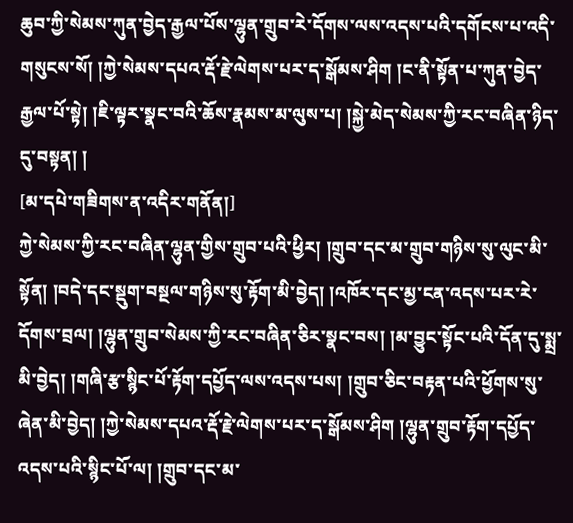ཆུབ་ཀྱི་སེམས་ཀུན་བྱེད་རྒྱལ་པོས་ལྷུན་གྲུབ་རེ་དོགས་ལས་འདས་པའི་དགོངས་པ་འདི་གསུངས་སོ། །ཀྱེ་སེམས་དཔའ་རྡོ་རྗེ་ལེགས་པར་ད་སྒོམས་ཤིག །ང་ནི་སྟོན་པ་ཀུན་བྱེད་རྒྱལ་པོ་སྟེ། །ཇི་ལྟར་སྣང་བའི་ཆོས་རྣམས་མ་ལུས་པ། །སྐྱེ་མེད་སེམས་ཀྱི་རང་བཞིན་ཉིད་དུ་བསྟན། །
[མ་དཔེ་གཟིགས་ན་འདིར་གནོན།]
ཀྱེ་སེམས་ཀྱི་རང་བཞིན་ལྷུན་གྱིས་གྲུབ་པའི་ཕྱིར། །གྲུབ་དང་མ་གྲུབ་གཉིས་སུ་ལུང་མི་སྟོན། །བདེ་དང་སྡུག་བསྔལ་གཉིས་སུ་རྟོག་མི་བྱེད། །འཁོར་དང་མྱ་ངན་འདས་པར་རེ་དོགས་བྲལ། །ལྷུན་གྲུབ་སེམས་ཀྱི་རང་བཞིན་ཅིར་སྣང་བས། །མ་བྱུང་སྟོང་པའི་དོན་དུ་སྨྲ་མི་བྱེད། །གཞི་རྩ་སྙིང་པོ་རྟོག་དཔྱོད་ལས་འདས་པས། །གྲུབ་ཅིང་བརྟན་པའི་ཕྱོགས་སུ་ཞེན་མི་བྱེད། །ཀྱེ་སེམས་དཔའ་རྡོ་རྗེ་ལེགས་པར་ད་སྒོམས་ཤིག །ལྷུན་གྲུབ་རྟོག་དཔྱོད་འདས་པའི་སྙིང་པོ་ལ། །གྲུབ་དང་མ་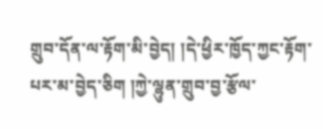གྲུབ་དོན་ལ་རྟོག་མི་བྱེད། །དེ་ཕྱིར་ཁྱོད་ཀྱང་རྟོག་པར་མ་བྱེད་ཅིག །ཀྱེ་ལྷུན་གྲུབ་བྱ་རྩོལ་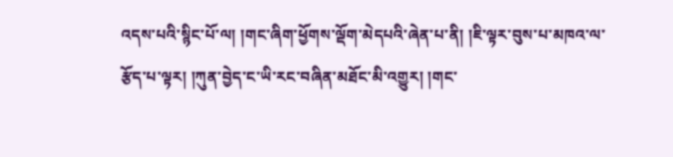འདས་པའི་སྙིང་པོ་ལ། །གང་ཞིག་ཕྱོགས་ལྡོག་མེདཔའི་ཞེན་པ་ནི། །ཇི་ལྟར་བུས་པ་མཁའ་ལ་རྩོད་པ་ལྟར། །ཀུན་བྱེད་ང་ཡི་རང་བཞིན་མཐོང་མི་འགྱུར། །གང་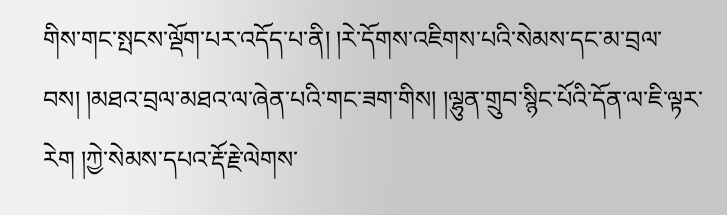གིས་གང་སྤངས་ལྡོག་པར་འདོད་པ་ནི། །རེ་དོགས་འཇིགས་པའི་སེམས་དང་མ་བྲལ་བས། །མཐའ་བྲལ་མཐའ་ལ་ཞེན་པའི་གང་ཟག་གིས། །ལྷུན་གྲུབ་སྙིང་པོའི་དོན་ལ་ཇི་ལྟར་རེག །ཀྱེ་སེམས་དཔའ་རྡོ་རྗེ་ལེགས་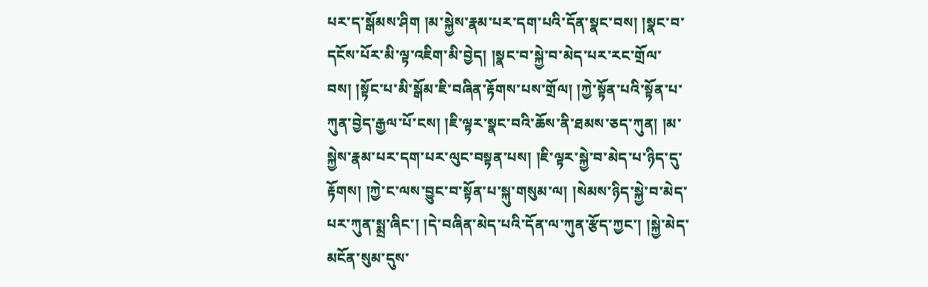པར་ད་སྒོམས་ཤིག །མ་སྐྱེས་རྣམ་པར་དག་པའི་དོན་སྣང་བས། །སྣང་བ་དངོས་པོར་མི་ལྟ་འཇིག་མི་བྱེད། །སྣང་བ་སྐྱེ་བ་མེད་པར་རང་གྲོལ་བས། །སྟོང་པ་མི་སྒོམ་ཇི་བཞིན་རྟོགས་པས་གྲོལ། །ཀྱེ་སྟོན་པའི་སྟོན་པ་ཀུན་བྱེད་རྒྱལ་པོ་ངས། །ཇི་ལྟར་སྣང་བའི་ཆོས་ནི་ཐམས་ཅད་ཀུན། །མ་སྐྱེས་རྣམ་པར་དག་པར་ལུང་བསྟན་པས། །ཇི་ལྟར་སྐྱེ་བ་མེད་པ་ཉིད་དུ་རྟོགས། །ཀྱེ་ང་ལས་བྱུང་བ་སྟོན་པ་སྐུ་གསུམ་ལ། །སེམས་ཉིད་སྐྱེ་བ་མེད་པར་ཀུན་སྨྲ་ཞིང་། །དེ་བཞིན་མེད་པའི་དོན་ལ་ཀུན་རྩོད་ཀྱང་། །སྐྱེ་མེད་མངོན་སུམ་དུས་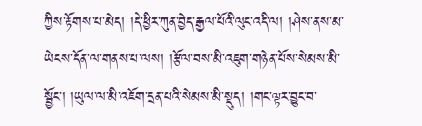ཀྱིས་རྟོགས་པ་མེད། །དེ་ཕྱིར་ཀུན་བྱེད་རྒྱལ་པོའི་ལུང་འདི་ལ། །ཤེས་ནས་མ་ཡེངས་དོན་ལ་གནས་པ་ལས། །རྩོལ་བས་མི་འཇུག་གཉེན་པོས་སེམས་མི་སྦྱོང་། །ཡུལ་ལ་མི་འཇོག་དྲན་པའི་སེམས་མི་སྡུད། །གང་ལྟར་བྱུང་བ་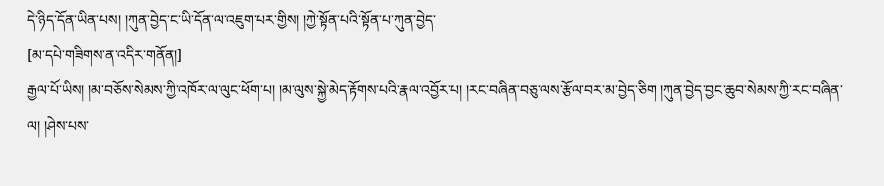དེ་ཉིད་དོན་ཡིན་པས། །ཀུན་བྱེད་ང་ཡི་དོན་ལ་འཇུག་པར་གྱིས། །ཀྱེ་སྟོན་པའི་སྟོན་པ་ཀུན་བྱེད་
[མ་དཔེ་གཟིགས་ན་འདིར་གནོན།]
རྒྱལ་པོ་ཡིས། །མ་བཅོས་སེམས་ཀྱི་འཁོར་ལ་ལུང་ཕོག་པ། །མ་ལུས་སྐྱེ་མེད་རྟོགས་པའི་རྣལ་འབྱོར་པ། །རང་བཞིན་བཅུ་ལས་རྩོལ་བར་མ་བྱེད་ཅིག །ཀུན་བྱེད་བྱང་ཆུབ་སེམས་ཀྱི་རང་བཞིན་ལ། །ཤེས་པས་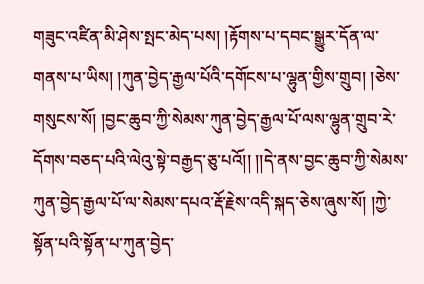གཟུང་འཛིན་མི་ཤེས་སྤང་མེད་པས། །རྟོགས་པ་དབང་སྒྱུར་དོན་ལ་གནས་པ་ཡིས། །ཀུན་བྱེད་རྒྱལ་པོའི་དགོངས་པ་ལྷུན་གྱིས་གྲུབ། །ཅེས་གསུངས་སོ། །བྱང་ཆུབ་ཀྱི་སེམས་ཀུན་བྱེད་རྒྱལ་པོ་ལས་ལྷུན་གྲུབ་རེ་དོགས་བཅད་པའི་ལེའུ་སྟེ་བརྒྱད་ཅུ་པའོ།། །།དེ་ནས་བྱང་ཆུབ་ཀྱི་སེམས་ཀུན་བྱེད་རྒྱལ་པོ་ལ་སེམས་དཔའ་རྡོ་རྗེས་འདི་སྐད་ཅེས་ཞུས་སོ། །ཀྱེ་སྟོན་པའི་སྟོན་པ་ཀུན་བྱེད་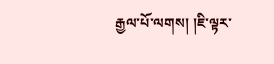རྒྱལ་པོ་ལགས། །ཇི་ལྟར་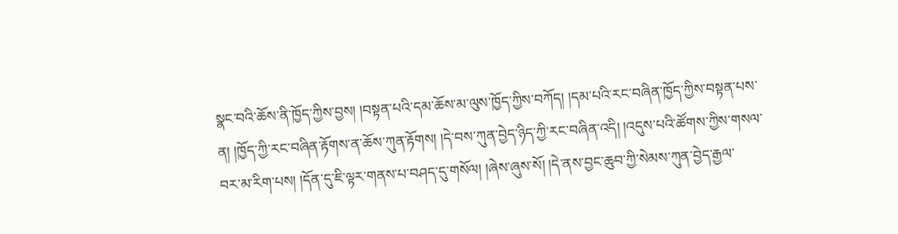སྣང་བའི་ཆོས་ནི་ཁྱོད་ཀྱིས་བྱས། །བསྟན་པའི་དམ་ཆོས་མ་ལུས་ཁྱོད་ཀྱིས་བཀོད། །དམ་པའི་རང་བཞིན་ཁྱོད་ཀྱིས་བསྟན་པས་ན། །ཁྱོད་ཀྱི་རང་བཞིན་རྟོགས་ན་ཆོས་ཀུན་རྟོགས། །དེ་བས་ཀུན་བྱེད་ཉིད་ཀྱི་རང་བཞིན་འདི། །འདུས་པའི་ཚོགས་ཀྱིས་གསལ་བར་མ་རིག་པས། །དོན་དུ་ཇི་ལྟར་གནས་པ་བཤད་དུ་གསོལ། །ཞེས་ཞུས་སོ། །དེ་ནས་བྱང་ཆུབ་ཀྱི་སེམས་ཀུན་བྱེད་རྒྱལ་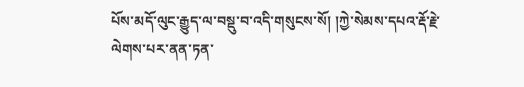པོས་མདོ་ལུང་རྒྱུད་ལ་བསྡུ་བ་འདི་གསུངས་སོ། །ཀྱེ་སེམས་དཔའ་རྡོ་རྗེ་ལེགས་པར་ནན་ཏན་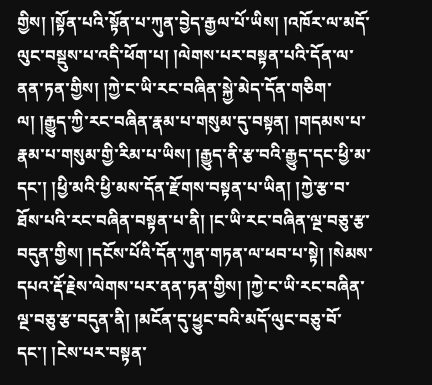གྱིས། །སྟོན་པའི་སྟོན་པ་ཀུན་བྱེད་རྒྱལ་པོ་ཡིས། །འཁོར་ལ་མདོ་ལུང་བསྡུས་པ་འདི་ཕོག་པ། །ལེགས་པར་བསྟན་པའི་དོན་ལ་ནན་ཏན་གྱིས། །ཀྱེ་ང་ཡི་རང་བཞིན་སྐྱེ་མེད་དོན་གཅིག་ལ། །རྒྱུད་ཀྱི་རང་བཞིན་རྣམ་པ་གསུམ་དུ་བསྟན། །གདམས་པ་རྣམ་པ་གསུམ་གྱི་རིམ་པ་ཡིས། །རྒྱུད་ནི་རྩ་བའི་རྒྱུད་དང་ཕྱི་མ་དང་། །ཕྱི་མའི་ཕྱི་མས་དོན་རྫོགས་བསྟན་པ་ཡིན། །ཀྱེ་རྩ་བ་ཐོས་པའི་རང་བཞིན་བསྟན་པ་ནི། །ང་ཡི་རང་བཞིན་ལྔ་བཅུ་རྩ་བདུན་གྱིས། །དངོས་པོའི་དོན་ཀུན་གཏན་ལ་ཕབ་པ་སྟེ། །སེམས་དཔའ་རྡོ་རྗེས་ལེགས་པར་ནན་ཏན་གྱིས། །ཀྱེ་ང་ཡི་རང་བཞིན་ལྔ་བཅུ་རྩ་བདུན་ནི། །མངོན་དུ་ཕྱུང་བའི་མདོ་ལུང་བཅུ་བོ་དང་། །ངེས་པར་བསྟན་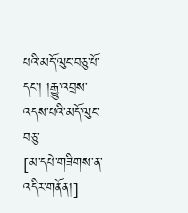པའི་མདོ་ལུང་བཅུ་པོ་དང་། །རྒྱུ་འབྲས་འདས་པའི་མདོ་ལུང་བཅུ་
[མ་དཔེ་གཟིགས་ན་འདིར་གནོན།]